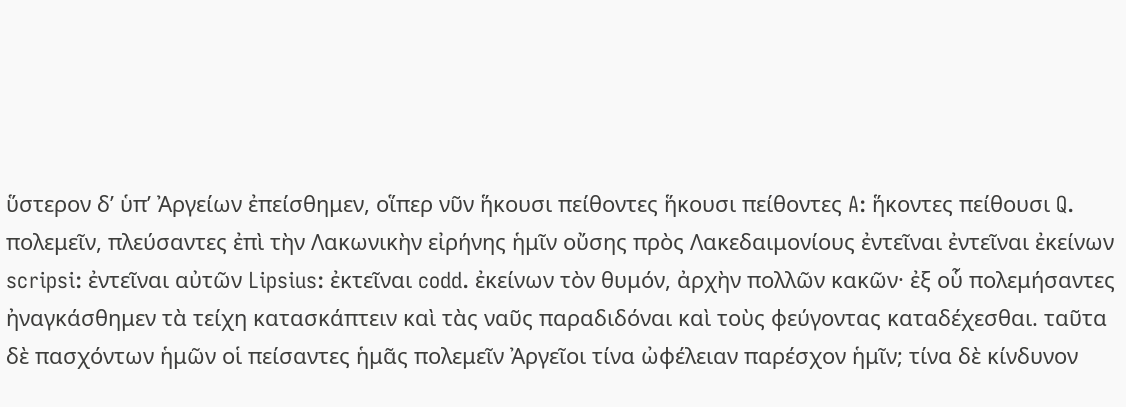ὕστερον δʼ ὑπʼ Ἀργείων ἐπείσθημεν, οἵπερ νῦν ἥκουσι πείθοντες ἥκουσι πείθοντες A: ἥκοντες πείθουσι Q. πολεμεῖν, πλεύσαντες ἐπὶ τὴν Λακωνικὴν εἰρήνης ἡμῖν οὔσης πρὸς Λακεδαιμονίους ἐντεῖναι ἐντεῖναι ἐκείνων scripsi: ἐντεῖναι αὐτῶν Lipsius: ἐκτεῖναι codd. ἐκείνων τὸν θυμόν, ἀρχὴν πολλῶν κακῶν· ἐξ οὗ πολεμήσαντες ἠναγκάσθημεν τὰ τείχη κατασκάπτειν καὶ τὰς ναῦς παραδιδόναι καὶ τοὺς φεύγοντας καταδέχεσθαι. ταῦτα δὲ πασχόντων ἡμῶν οἱ πείσαντες ἡμᾶς πολεμεῖν Ἀργεῖοι τίνα ὠφέλειαν παρέσχον ἡμῖν; τίνα δὲ κίνδυνον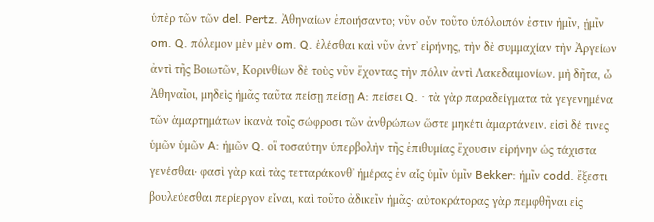ὑπὲρ τῶν τῶν del. Pertz. Ἀθηναίων ἐποιήσαντο; νῦν οὖν τοῦτο ὑπόλοιπόν ἐστιν ἡμῖν, ᾑμῖν om. Q. πόλεμον μὲν μὲν om. Q. ἑλέσθαι καὶ νῦν ἀντʼ εἰρήνης, τὴν δὲ συμμαχίαν τὴν Ἀργείων ἀντὶ τῆς Βοιωτῶν, Κορινθίων δὲ τοὺς νῦν ἔχοντας τὴν πόλιν ἀντὶ Λακεδαιμονίων. μὴ δῆτα, ὦ Ἀθηναῖοι, μηδεὶς ἡμᾶς ταῦτα πείσῃ πείσῃ A: πείσει Q. · τὰ γὰρ παραδείγματα τὰ γεγενημένα τῶν ἁμαρτημάτων ἱκανὰ τοῖς σώφροσι τῶν ἀνθρώπων ὥστε μηκέτι ἁμαρτάνειν. εἰσὶ δέ τινες ὑμῶν ὑμῶν A: ἡμῶν Q. οἳ τοσαύτην ὑπερβολὴν τῆς ἐπιθυμίας ἔχουσιν εἰρήνην ὡς τάχιστα γενέσθαι· φασὶ γὰρ καὶ τὰς τετταράκονθʼ ἡμέρας ἐν αἷς ὑμῖν ὑμῖν Bekker: ἡμῖν codd. ἔξεστι βουλεύεσθαι περίεργον εἶναι, καὶ τοῦτο ἀδικεῖν ἡμᾶς· αὐτοκράτορας γὰρ πεμφθῆναι εἰς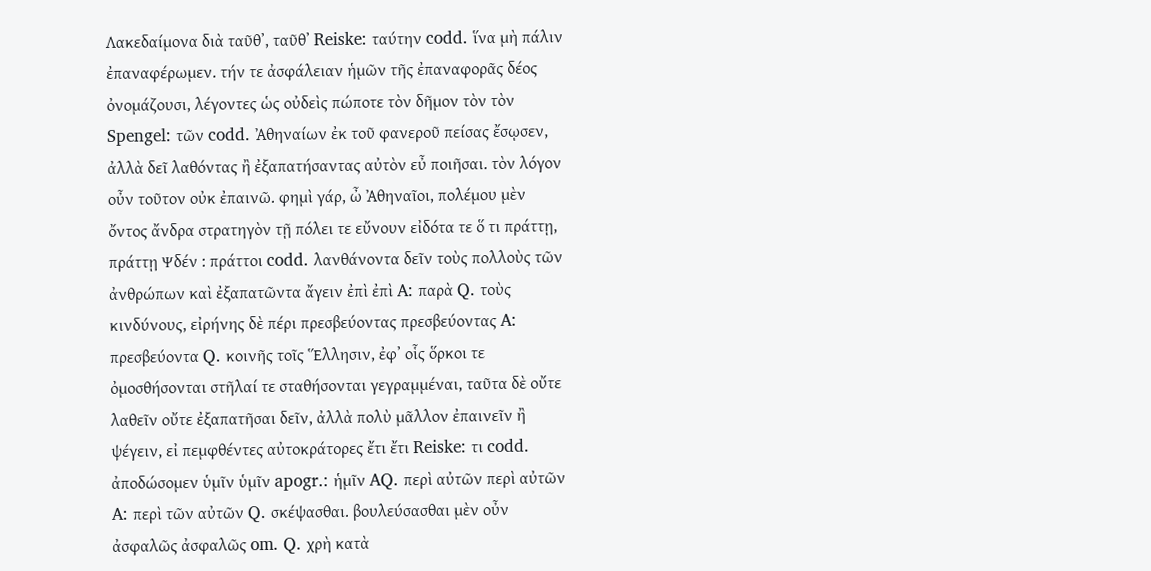Λακεδαίμονα διὰ ταῦθʼ, ταῦθʼ Reiske: ταύτην codd. ἵνα μὴ πάλιν ἐπαναφέρωμεν. τήν τε ἀσφάλειαν ἡμῶν τῆς ἐπαναφορᾶς δέος ὀνομάζουσι, λέγοντες ὡς οὐδεὶς πώποτε τὸν δῆμον τὸν τὸν Spengel: τῶν codd. Ἀθηναίων ἐκ τοῦ φανεροῦ πείσας ἔσῳσεν, ἀλλὰ δεῖ λαθόντας ἢ ἐξαπατήσαντας αὐτὸν εὖ ποιῆσαι. τὸν λόγον οὖν τοῦτον οὐκ ἐπαινῶ. φημὶ γάρ, ὦ Ἀθηναῖοι, πολέμου μὲν ὄντος ἄνδρα στρατηγὸν τῇ πόλει τε εὔνουν εἰδότα τε ὅ τι πράττῃ, πράττῃ Ψδέν : πράττοι codd. λανθάνοντα δεῖν τοὺς πολλοὺς τῶν ἀνθρώπων καὶ ἐξαπατῶντα ἄγειν ἐπὶ ἐπὶ A: παρὰ Q. τοὺς κινδύνους, εἰρήνης δὲ πέρι πρεσβεύοντας πρεσβεύοντας A: πρεσβεύοντα Q. κοινῆς τοῖς Ἕλλησιν, ἐφʼ οἷς ὅρκοι τε ὀμοσθήσονται στῆλαί τε σταθήσονται γεγραμμέναι, ταῦτα δὲ οὔτε λαθεῖν οὔτε ἐξαπατῆσαι δεῖν, ἀλλὰ πολὺ μᾶλλον ἐπαινεῖν ἢ ψέγειν, εἰ πεμφθέντες αὐτοκράτορες ἔτι ἔτι Reiske: τι codd. ἀποδώσομεν ὑμῖν ὑμῖν apogr.: ἡμῖν AQ. περὶ αὐτῶν περὶ αὐτῶν A: περὶ τῶν αὐτῶν Q. σκέψασθαι. βουλεύσασθαι μὲν οὖν ἀσφαλῶς ἀσφαλῶς om. Q. χρὴ κατὰ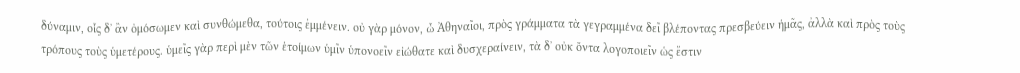δύναμιν, οἷς δʼ ἂν ὀμόσωμεν καὶ συνθώμεθα, τούτοις ἐμμένειν. οὐ γὰρ μόνον, ὦ Ἀθηναῖοι, πρὸς γράμματα τὰ γεγραμμένα δεῖ βλέποντας πρεσβεύειν ἡμᾶς, ἀλλὰ καὶ πρὸς τοὺς τρόπους τοὺς ὑμετέρους. ὑμεῖς γὰρ περὶ μὲν τῶν ἑτοίμων ὑμῖν ὑπονοεῖν εἰώθατε καὶ δυσχεραίνειν, τὰ δʼ οὐκ ὄντα λογοποιεῖν ὡς ἔστιν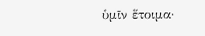ὑμῖν ἕτοιμα·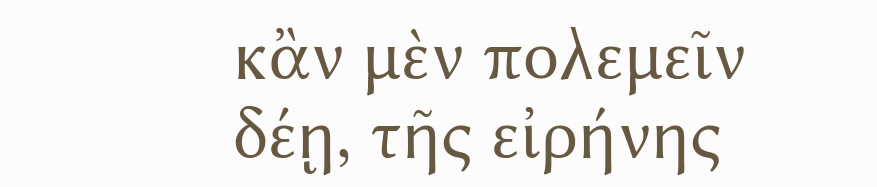κἂν μὲν πολεμεῖν δέῃ, τῆς εἰρήνης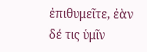ἐπιθυμεῖτε, ἐὰν δέ τις ὑμῖν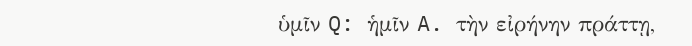ὑμῖν Q: ἡμῖν A. τὴν εἰρήνην πράττῃ,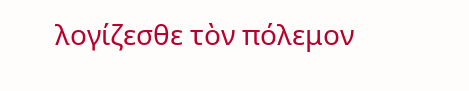λογίζεσθε τὸν πόλεμον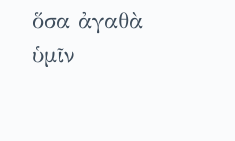ὅσα ἀγαθὰ ὑμῖν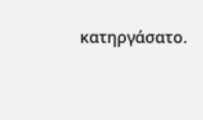κατηργάσατο.